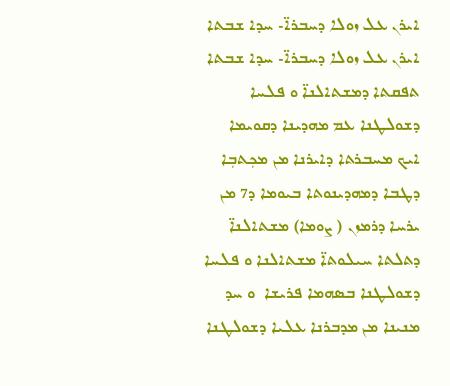ܐܝܪܢ ܥܠ ܙܘܠܐ ܕܚܒܪܐ̈- ܚܕܐ ܫܒܬܐ
ܐܝܪܢ ܥܠ ܙܘܠܐ ܕܚܒܪܐ̈- ܚܕܐ ܫܒܬܐ
ܬܦܩܬܐ ܕܡܫܬܐܠܢܐ̈ ܘ ܦܠܚܐ ܕܫܘܠܛܢܐ ܥܡ ܡܗܕܝܢܐ ܕܩܘܝܡܐ
ܐܝܟ ܡܚܒܪܬܐ ܕܐܝܪܢܐ ܡܢ ܡܟܼܬܒܼܐ ܕܛܒܐ ܕܡܗܕܝܢܘܬܐ ܒܝܘܡܐ ܕ7 ܡܢ ܝܪܚܐ ܕܪܡܙܢ ( ܨܘܡܐ) ܡܫܬܐܠܢܐ̈ ܕܬܠܬܐ ܚܝܠܘܬܐ̈ ܡܫܬܐܠܢܐ ܘ ܦܠܚܐ ܕܫܘܠܛܢܐ ܒܣܗܡܐ ܦܪܝܫܐ  ܘ ܚܕ ܡܢܝܢܐ ܡܢ ܡܕܒܪܢܐ ܥܠܝܐ ܕܫܘܠܛܢܐ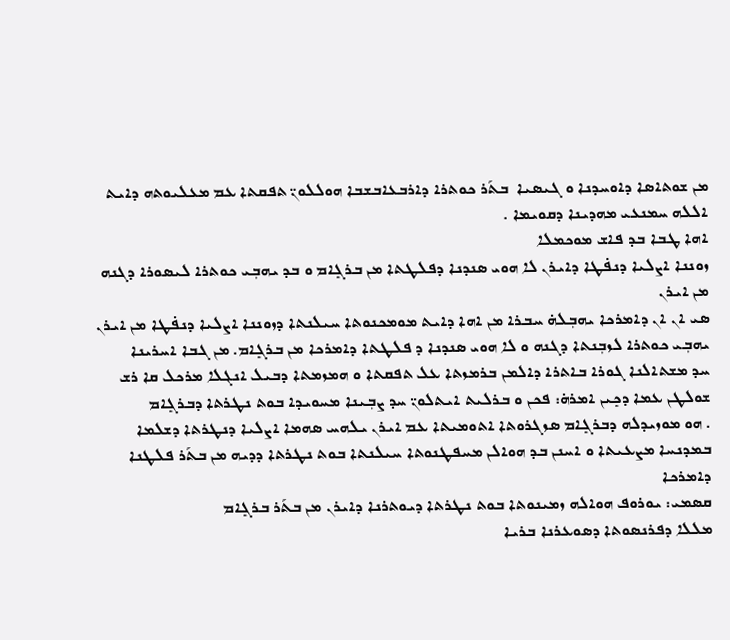ܡܢ ܫܘܬܐܣܐ ܕܐܘܚܕܢܐ ܘ ܓܝܣܝܐ  ܒܬܰܪ ܟܘܬܪܐ ܕܐܪܒܥܐܒܫܒܐ ܗܘܠܠܘܢ̈ ܬܦܩܬܐ ܥܡ ܡܥܠܝܘܬܗ ܕܐܝܬ ܐܠܠܗ ܚܡܢܥܝ ܡܗܕܝܢܐ ܕܩܘܝܡܐ .
ܐܗܐ ܛܒܐ ܒܕ ܦܐܫ ܡܘܟܡܠܐ
ܙܘܢܢܐ ܐܨܠܝܐ ܕܢܦ̇ܛܐ ܕܐܝܪܢ ܠܐ ܗܘܝ ܣܢܕܢܐ ܕܦܠܛܬܐ ܡܢ ܒܪܓܻܐܡ ܘ ܒܕ ܝܗܒܼܝ ܟܘܬܪܐ ܠܝܣܘܪܐ ܕܓܢܗ ܡܢ ܐܝܪܢ
ܣܝ ܐܢ ܐܢ ܕܐܡܪܟܐ ܝܗܒܼܠܗ̇ ܚܒܪܐ ܡܢ ܐܗܐ ܕܐܝܬ ܡܘܡܟܢܘܬܐ ܚܝܠܢܬܐ ܕܙܘܢܢܐ ܐܨܠܝܐ ܕܢܦ̇ܛܐ ܡܢ ܐܝܪܢ ܝܗܒܼܝ ܟܘܬܪܐ ܠܙܒܼܢܬܐ ܕܓܢܗ ܘ ܠܐ ܗܘܝ ܣܢܕܢܐ ܕ ܦܠܛܬܐ ܕܐܡܪܟܐ ܡܢ ܒܪܓܻܐܡ. ܡܢ ܓܒܐ ܐܚܪܝܢܐ
ܚܕ ܡܫܬܐܠܢܐ ܓܘܪܐ ܒܐܬܪܐ ܕܐܠܡܢ ܒܪܡܙܬܐ ܥܠ ܬܦܩܬܐ ܘ ܗܡܙܡܬܐ ܕܒܝܠ ܐܢܓܠܐ ܡܪܟܠ ܩܐ ܪܫ ܫܘܠܛܢ ܥܡܐ ܕܟܻܝܢ ܐܡܪܗ̇: ܦܟܢ ܘ ܒܪܠܝܬ ܐܝܬܠܘܢ̈ ܚܕ ܨܒܼܝܢܐ ܡܚܘܝܕܐ ܒܘܬ ܢܛܪܬܐ ܕܒܪܓܻܐܡ
. ܗܘ ܡܘܙܝܕܠܗ ܕܒܪܓܻܐܡ ܣܙܓܪܘܬܐ ܐܬܘܡܝܬܐ ܥܡ ܐܝܪܢ ܝܠܗܚ ܣܗܡܐ ܐܨܠܝܐ ܕܢܛܪܬܐ ܕܫܠܡܐ ܒܡܕܢܚܐ ܡܨܥܝܬܐ ܘ ܐܚܢܢ ܒܕ ܗܘܐܠܢ ܡܚܦܛܢܘܬܐ ܚܝܠܢܬܐ ܒܘܬ ܢܛܪܬܐ ܕܕܝܗ ܡܢ ܒܬܰܪ ܦܠܛܢܐ ܕܐܡܪܟܐ
ܩܣܡܝ: ܝܘܪܘܦ ܗܘܐܠܗ ܙܡܝܢܘܬܐ ܒܘܬ ܢܛܪܬܐ ܕܝܘܬܪܢܐ ܕܐܝܪܢ ܡܢ ܒܬܰܪ ܒܪܓܻܐܡ
ܡܠܠܐ ܕܦܪܢܣܘܬܐ ܕܣܘܥܪܢܐ ܒܪܝܐ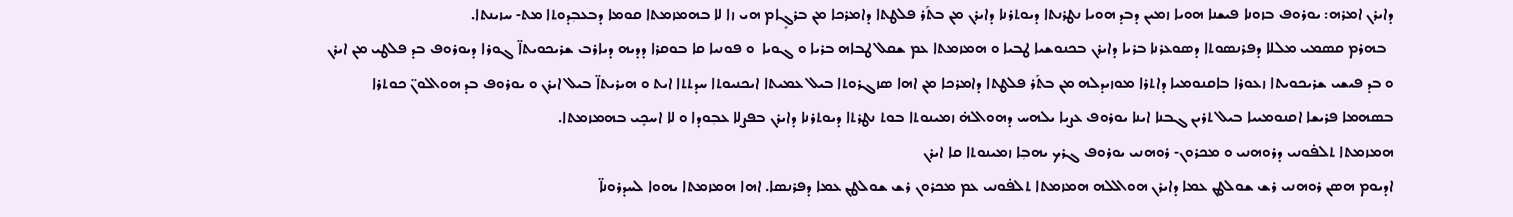ܕܐܝܪܢ ܐܡܪܗ: ܝܘܪܘܦ ܒܙܘܢܐ ܦܝܫܢܐ ܗܘܝܐ ܙܡܝܢ ܕܒܕ ܗܘܝܐ ܢܛܪܢܬܐ ܕܝܘܬܪܢܐ ܕܐܝܪܢ ܡܢ ܒܬܰܪ ܦܠܛܬܐ ܕܐܡܪܟܐ ܡܢ ܒܪܓܻܐܡ ܗܝ ܙܐ ܠܐ ܒܗܡܙܡܬܐ ܩܘܡܐ ܕܒܥܒܼܕܘܬܐ ܡܬ- ܚܙܝܢܬܐ.
  ܒܗܪܡ ܩܣܡܝ ܡܠܠܐ ܕܦܪܢܣܘܬܐ ܕܣܘܥܪܢܐ ܒܪܝܐ ܕܐܝܪܢ ܒܟܢܘܫܝܐ ܛܒܝܐ ܘ ܗܡܙܡܬܐ ܥܡ ܫܩܠ ܛܒܐܗ ܒܪܝܐ ܘ ܓܘܝܐ  ܘ ܦܘܢܝܐ ܩܐ ܒܘܩܪܐ ܕܕܝܗ ܕܝܐܪܒ ܫܪܝܟܘܝܬܐ̈ ܓܘܪܐ ܕܝܘܪܘܦ ܒܕ ܦܠܛܝ ܡܢ ܐܝܪܢ ܘ ܒܕ ܦܝܫܝ ܫܪܝܟܘܝܬܐ ܙܥܘܪܐ ܒܐܩܢܘܡܝܐ ܕܐܬܪܐ ܡܘܙܝܕܠܗ ܡܢ ܒܬܰܪ ܦܠܛܬܐ ܕܐܡܪܟܐ ܡܢ ܐܗܐ ܣܙܓܪܘܬܐ ܒܝܠ ܥܡܝܬܐ ܐܝܟܢܝܘܬܐ ܚܕܬܬܐ ܐܝܬ ܘ ܗܝܪܝܬܐ̈ ܒܝܠ ܐܝܪܢ ܘ ܝܘܪܘܦ ܒܕ ܗܘܐܠܘܢ̈ ܟܘܬܪܐ ܒܣܗܡܐ ܦܪܝܫܐ ܐܩܢܘܡܝܝܐ ܒܝܠ ܬܪܝܢ ܓܒܢܐ ܐܝܢܐ ܝܘܪܘܦ ܥܨܝܐ ܝܠܗܚ ܕܗܘܐܠܗ̇ ܙܡܝܢܘܬܐ ܒܘܬ ܢܛܪܬܐ ܕܝܘܬܪܢܐ ܕܐܝܪܢ ܒܦܨܠܐ ܥܒܼܘܕܐ ܘ ܠܐ ܐܚܟܻܝ ܒܗܡܙܡܬܐ.
ܗܡܙܡܬܐ ܬܠܦ̇ܘܢܝ ܕܪܘܗܢܝ ܘ ܡܟܪܘܢ- ܪܘܗܢܝ ܝܘܪܘܦ ܓܪܟ ܝܗܒܼܐ ܙܡܝܢܘܬܐ ܩܐ ܐܝܪܢ
ܐܕܝܘܡ ܗܣܢ ܪܘܗܢܝ ܪܫ ܫܘܠܛܢ ܥܡܐ ܕܐܝܪܢ ܗܘܐܠܠܗ ܗܡܙܡܬܐ ܬܠܦ̇ܘܢܝ ܥܡ ܡܟܪܘܢ ܪܫ ܫܘܠܛܢ ܥܡܐ ܕܦܪܢܣܐ. ܐܗܐ ܗܡܙܡܬܐ ܝܗܘܐ ܠܚܕܪܘܢܐ̈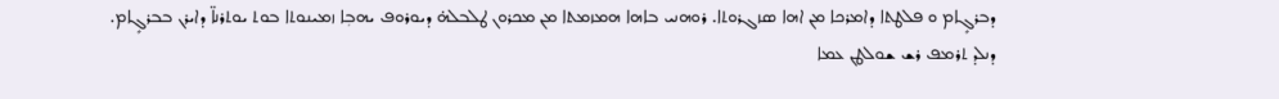ܕܒܪܓܻܐܡ ܘ ܦܠܛܬܐ ܕܐܡܪܟܐ ܡܢ ܐܗܐ ܣܙܓܪܘܬܐ. ܪܘܗܢܝ ܒܐܗܐ ܗܡܙܡܬܐ ܡܢ ܡܟܪܘܢ ܛܠܒܠܗ̇ ܕܝܘܪܘܦ ܝܗܒܼܐ ܙܡܝܢܘܬܐ ܒܘܬ ܝܘܬܪܢܐ̈ ܕܐܝܪܢ ܒܒܪܓܻܐܡ.
ܕܢܠܕ ܬܪܡܦ ܪܫ ܫܘܠܛܢ ܥܡܐ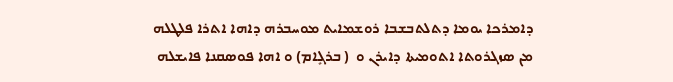ܕܐܡܪܟܐ ܝܘܡܐ ܕܬܠܬܒܫܒܐ ܪܘܫܡܐܝܬ ܡܘܚܒܪܗ ܕܐܗܐ ܐܬܪܐ ܦܠܛܠܗ ܡܢ ܣܙܓܪܘܬܐ ܐܬܘܡܝܬܐ ܕܐܝܪܢ ܘ  ( ܒܪܓܻܐܡ) ܘ ܐܗܐ ܦܘܣܩܢܐ ܦܐܝܫܠܗ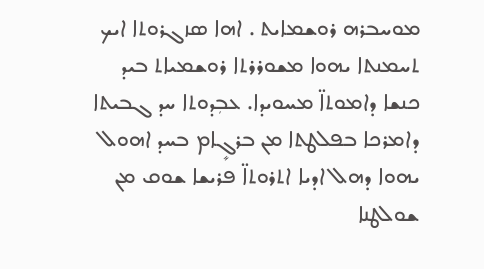ܡܘܚܒܪܗ ܪܘܫܡܐܝܬ . ܐܗܐ ܣܙܓܪܘܬܐ ܐܝܟ ܬܚܡܢܬܐ ܝܗܘܐ ܡܫܘܪܪܬܐ ܪܘܫܡܝܐܬ ܒܝܕ ܟܢܫܐ ܕܐܡܘܬܐ̈ ܡܚܘܝܕܐ. ܥܒܼܕܘܬܐ ܚܕ ܓܒܝܬܐ ܕܐܡܪܟܐ ܒܦܠܛܬܐ ܡܢ ܒܪܓܻܐܡ ܒܚܕ ܐܗܘܠ ܝܗܘܐ ܕܗܠ ܐܕܝܐ ܐܬܪܘܬܐ̈ ܦܪܝܫܐ ܫܘܩ ܡܢ ܫܘܠܛܢܐ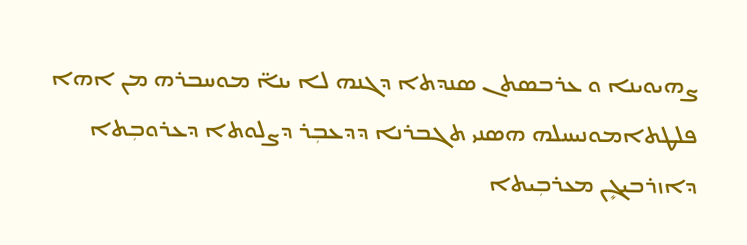ܨܗܝܘܝܢܐ ܘ ܥܪܒܣܬܢ ܣܢܕܬܐ ܕܓܢܗ ܠܐ ܝܢܐ̈ ܡܘܚܒܪܗ ܡܢ ܐܗܐ ܦܠܛܬܐܡܘܢܝܚܠܗ ܗܣܢܝ ܬܓܒܪܢܐ ܕܕܥܒܼܪ ܕܨܠܘܬܐ ܕܥܪܘܒܼܬܐ ܕܐܙܪܒܝܓܻܢ ܡܥܪܒܼܝܬܐ